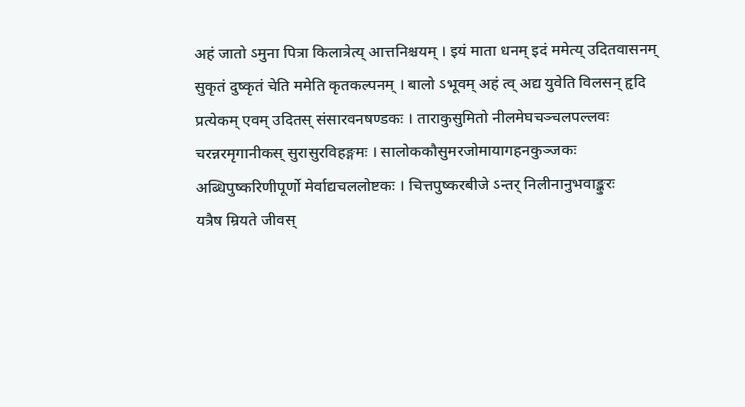अहं जातो ऽमुना पित्रा किलात्रेत्य् आत्तनिश्चयम् । इयं माता धनम् इदं ममेत्य् उदितवासनम्
सुकृतं दुष्कृतं चेति ममेति कृतकल्पनम् । बालो ऽभूवम् अहं त्व् अद्य युवेति विलसन् हृदि
प्रत्येकम् एवम् उदितस् संसारवनषण्डकः । ताराकुसुमितो नीलमेघचञ्चलपल्लवः
चरन्नरमृगानीकस् सुरासुरविहङ्गमः । सालोककौसुमरजोमायागहनकुञ्जकः
अब्धिपुष्करिणीपूर्णो मेर्वाद्यचललोष्टकः । चित्तपुष्करबीजे ऽन्तर् निलीनानुभवाङ्कुरः
यत्रैष म्रियते जीवस्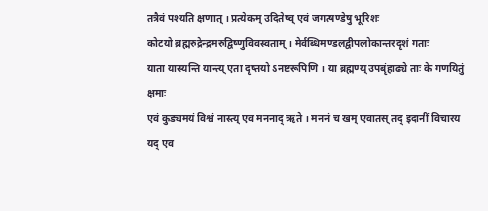तत्रैवं पश्यति क्षणात् । प्रत्येकम् उदितेष्व् एवं जगत्षण्डेषु भूरिशः
कोटयो ब्रह्मरुद्रेन्द्रमरुद्विष्णुविवस्वताम् । मेर्वब्धिमण्डलद्वीपलोकान्तरदृशं गताः
याता यास्यन्ति यान्त्य् एता दृष्तयो ऽनष्टरूपिणि । या ब्रह्मण्य् उपबृंहाढ्ये ताः के गणयितुं क्षमाः
एवं कुड्यमयं विश्वं नास्त्य् एव मननाद् ऋते । मननं च खम् एवातस् तद् इदानीं विचारय
यद् एव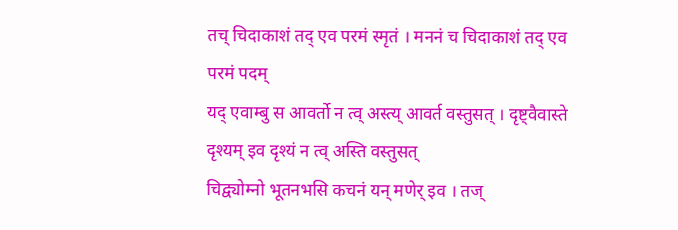तच् चिदाकाशं तद् एव परमं स्मृतं । मननं च चिदाकाशं तद् एव परमं पदम्
यद् एवाम्बु स आवर्तो न त्व् अस्त्य् आवर्त वस्तुसत् । दृष्ट्वैवास्ते दृश्यम् इव दृश्यं न त्व् अस्ति वस्तुसत्
चिद्व्योम्नो भूतनभसि कचनं यन् मणेर् इव । तज्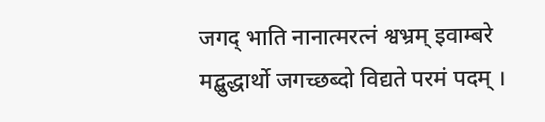जगद् भाति नानात्मरत्नं श्वभ्रम् इवाम्बरे
मद्बुद्धार्थो जगच्छब्दो विद्यते परमं पदम् ।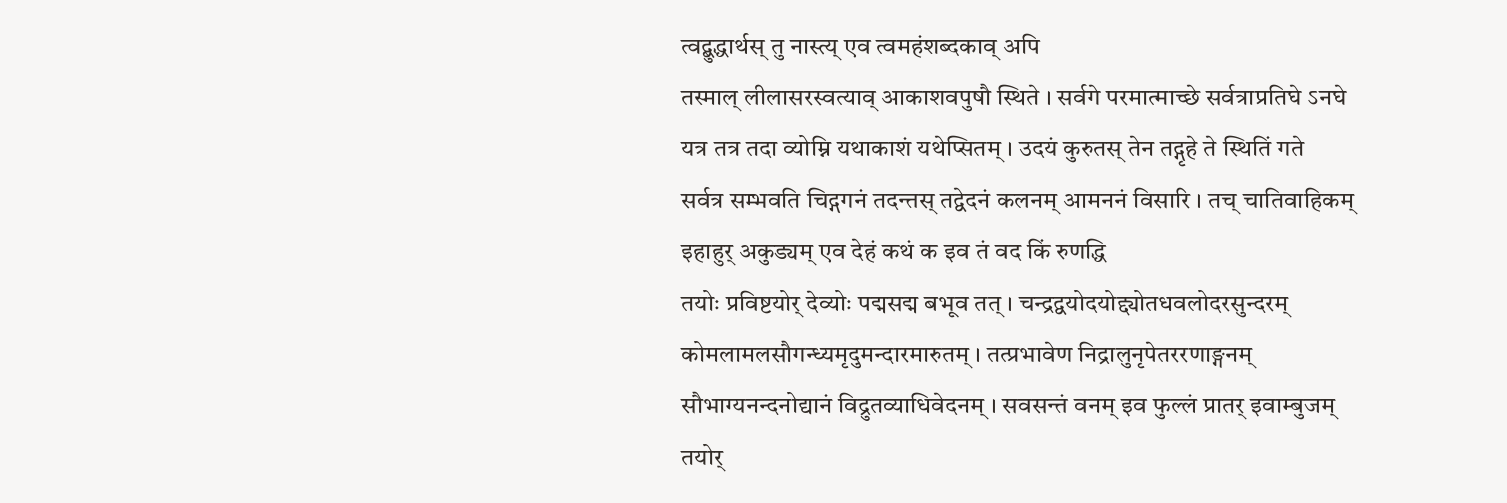त्वद्बुद्धार्थस् तु नास्त्य् एव त्वमहंशब्दकाव् अपि
तस्माल् लीलासरस्वत्याव् आकाशवपुषौ स्थिते । सर्वगे परमात्माच्छे सर्वत्राप्रतिघे ऽनघे
यत्र तत्र तदा व्योम्नि यथाकाशं यथेप्सितम् । उदयं कुरुतस् तेन तद्गृहे ते स्थितिं गते
सर्वत्र सम्भवति चिद्गगनं तदन्तस् तद्वेदनं कलनम् आमननं विसारि । तच् चातिवाहिकम् इहाहुर् अकुड्यम् एव देहं कथं क इव तं वद किं रुणद्धि
तयोः प्रविष्टयोर् देव्योः पद्मसद्म बभूव तत् । चन्द्रद्वयोदयोद्द्योतधवलोदरसुन्दरम्
कोमलामलसौगन्ध्यमृदुमन्दारमारुतम् । तत्प्रभावेण निद्रालुनृपेतररणाङ्गनम्
सौभाग्यनन्दनोद्यानं विद्रुतव्याधिवेदनम् । सवसन्तं वनम् इव फुल्लं प्रातर् इवाम्बुजम्
तयोर्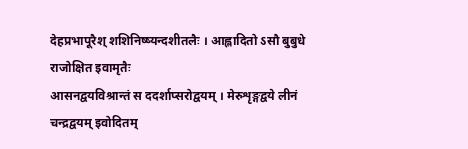देहप्रभापूरैश् शशिनिष्ष्यन्दशीतलैः । आह्लादितो ऽसौ बुबुधे राजोक्षित इवामृतैः
आसनद्वयविश्रान्तं स ददर्शाप्सरोद्वयम् । मेरुशृङ्गद्वये लीनं चन्द्रद्वयम् इवोदितम्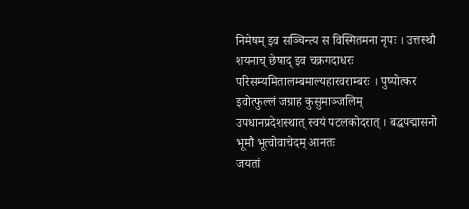निमेषम् इव सञ्चिन्त्य स विस्मितमना नृपः । उत्तस्थौ शयनाच् छेषाद् इव चक्रगदाधरः
परिसम्यमितालम्बमाल्यहारवराम्बरः । पुष्पोत्कर इवोत्फुल्लं जग्राह कुसुमाञ्जलिम्
उपधानप्रदेशस्थात् स्वयं पटलकोदरात् । बद्धपद्मासनो भूमौ भूत्वोवाचेदम् आनतः
जयतां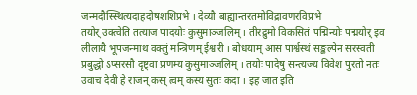जन्मदौस्स्थित्यदाहदोषशशिप्रभे । देव्यौ बाह्यान्तरतमोविद्रावणरविप्रभे
तयोर् उक्त्वेति तत्याज पादयोः कुसुमाञ्जलिम् । तीरद्रुमो विकसितं पद्मिन्योः पद्मयोर् इव
लीलायै भूपजन्माथ वक्तुं मन्त्रिणम् ईश्वरी । बोधयाम् आस पार्श्वस्थं सङ्कल्पेन सरस्वती
प्रबुद्धो ऽप्सरसौ दृष्ट्वा प्रणम्य कुसुमाञ्जलिम् । तयोः पादेषु सन्त्यज्य विवेश पुरतो नतः
उवाच देवी हे राजन् कस् त्वम् कस्य सुतः कदा । इह जात इति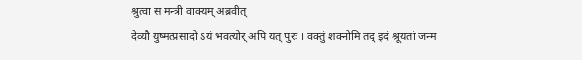श्रुत्वा स मन्त्री वाक्यम् अब्रवीत्
देव्यौ युष्मत्प्रसादो ऽयं भवत्योर् अपि यत् पुरः । वक्तुं शक्नोमि तद् इदं श्रूयतां जन्म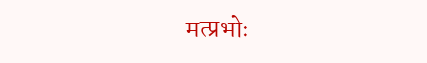मत्प्रभोः